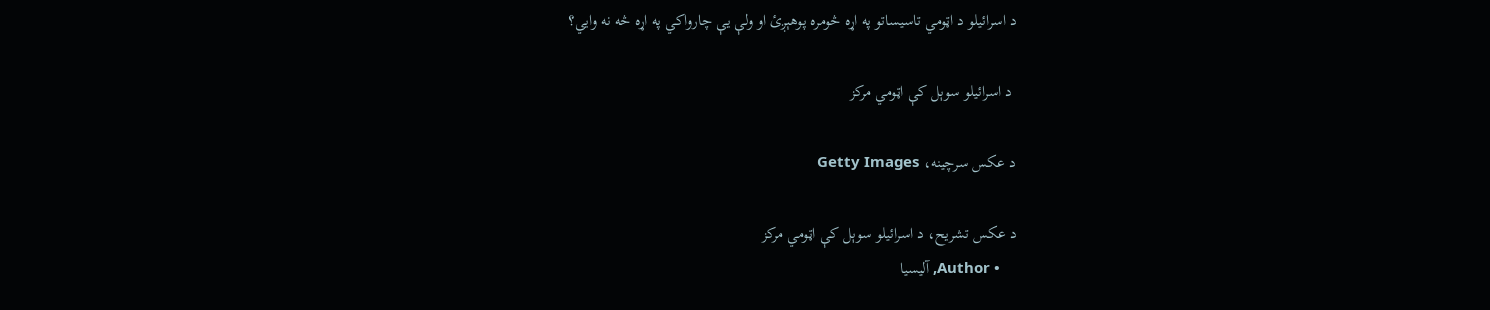د اسرائیلو د اټومي تاسیساتو په اړه څومره پوهېږئ او ولې یې چارواکي په اړه څه نه وايي؟

 د اسرائیلو سوېل کې اټومي مرکز

د عکس سرچینه، Getty Images

د عکس تشریح، د اسرائیلو سوېل کې اټومي مرکز
    • Author, آلیسیا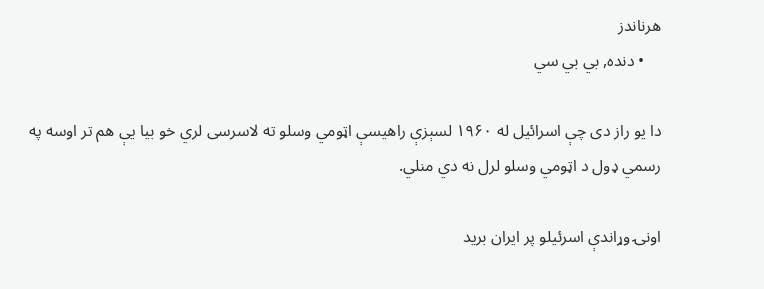هرناندز
    • دنده, بي بي سي

دا یو راز دی چې اسرائیل له ۱۹۶۰ لسېزې راهیسې اټومي وسلو ته لاسرسی لري خو بیا یې هم تر اوسه په رسمي ډول د اټومي وسلو لرل نه دي منلي.

اونۍ وړاندې اسرئیلو پر ایران برید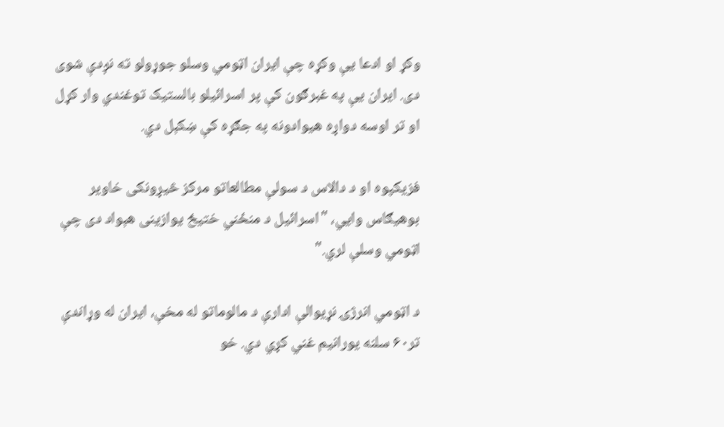وکړ او ادعا یې وکړه چې ایران اټومي وسلو جوړولو ته نږدې شوی دی. ایران یې په غبرګون کې پر اسرائیلو بالستیک توغندي وار کړل او تر اوسه دواړه هیوادونه په جګړه کې ښکېل دي.

فزیکپوه او د دالاس د سولې مطالعاتو مرکز څیړونکی خاویر بوهیګاس وايي، "اسرائیل د منځني ختیځ یوازینی هېواد دی چې اټومي وسلې لري."

د اټومي انرژۍ نړیوالې ادارې د مالوماتو له مخې، ایران له وړاندې تر۶۰ سلنه یورانیم غني کړي دي. خو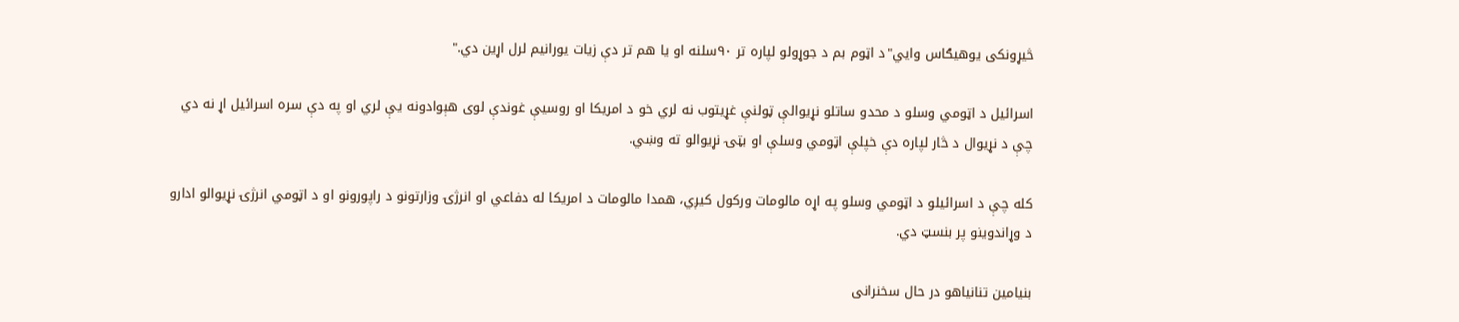څیړونکی یوهیګاس وايي"د اټوم بم د جوړولو لپاره تر ۹۰سلنه او یا هم تر دې زیات یورانیم لرل اړین دي."

اسرائیل د اټومي وسلو د محدو ساتلو نړیوالې ټولنې غړیتوب نه لري خو د امریکا او روسیې غوندې لوی هېوادونه یې لري او په دې سره اسرائیل اړ نه دي چې د نړیوال د څار لپاره دې خپلې اټومي وسلې او بټۍ نړیوالو ته وښي.

کله چې د اسرائیلو د اټومي وسلو په اړه مالومات ورکول کیږي، همدا مالومات د امریکا له دفاعي او انرژۍ وزارتونو د راپورونو او د اټومي انرژۍ نړیوالو ادارو د وړاندوینو پر بنسټ دي.

بنیامین تنانیاهو در حال سخنرانی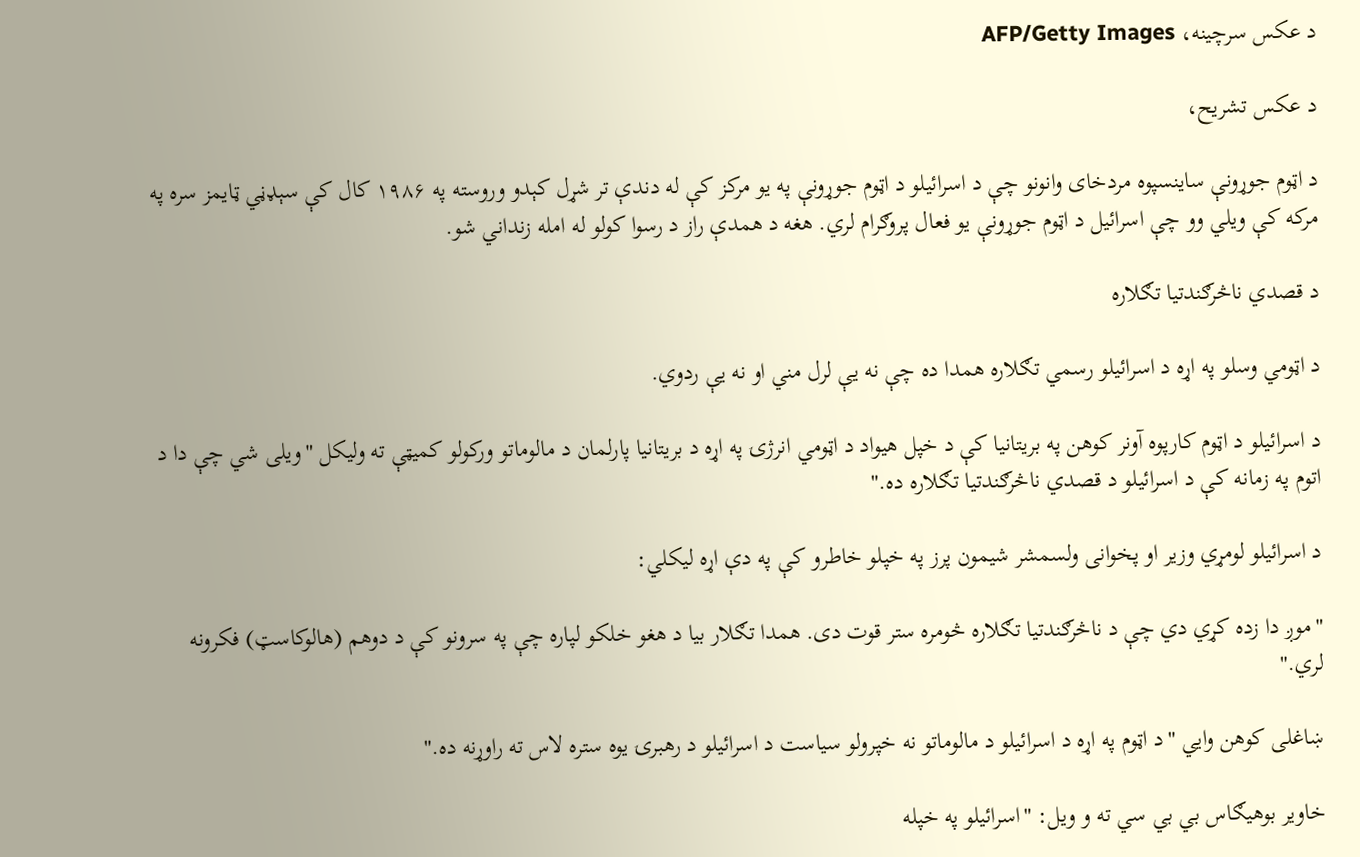د عکس سرچینه، AFP/Getty Images

د عکس تشریح،

د اټوم جوړونې ساینسپوه مردخای وانونو چې د اسرائیلو د اټوم جوړونې په یو مرکز کې له دندې تر شړل کېدو وروسته په ۱۹۸۶ کال کې سېډڼي ټایمز سره په مرکه کې ویلي وو چې اسرائیل د اټوم جوړونې یو فعال پروګرام لري. هغه د همدې راز د رسوا کولو له امله زنداني شو.

د قصدي ناڅرګندتیا تګلاره

د اټومي وسلو په اړه د اسرائیلو رسمي تګلاره همدا ده چې نه یې لرل مني او نه یې ردوي.

د اسرائیلو د اټوم کارپوه آونر کوهن په بریتانیا کې د خپل هیواد د اټومي انرژۍ په اړه د بریتانیا پارلمان د مالوماتو ورکولو کمیټې ته ولیکل "ویلی شي چې دا د اتوم په زمانه کې د اسرائیلو د قصدي ناڅرګندتیا تګلاره ده."

د اسرائیلو لومړي وزیر او پخوانی ولسمشر شیمون پرز په خپلو خاطرو کې په دې اړه لیکلي:

"موږ دا زده کړي دي چې د ناڅرګندتیا تګلاره څومره ستر قوت دی. همدا تګلار بیا د هغو خلکو لپاره چې په سرونو کې د دوهم (هالوکاسټ) فکرونه لري."

ښاغلی کوهن وايي "د اټوم په اړه د اسرائیلو د مالوماتو نه خپرولو سیاست د اسرائیلو د رهبرۍ یوه ستره لاس ته راوړنه ده."

خاویر بوهیګاس بي بي سي ته و ویل: "اسرائیلو په خپله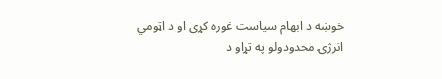خوښه د ابهام سیاست غوره کړی او د اټومي انرژۍ محدودولو په تړاو د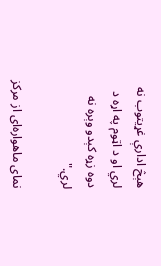هېڅ ادارې غړیتوب نه لري او د اټوم په اړه د دوه زړه کېدو وېره نه لري."

نمای ماهواره‌ای از مرکز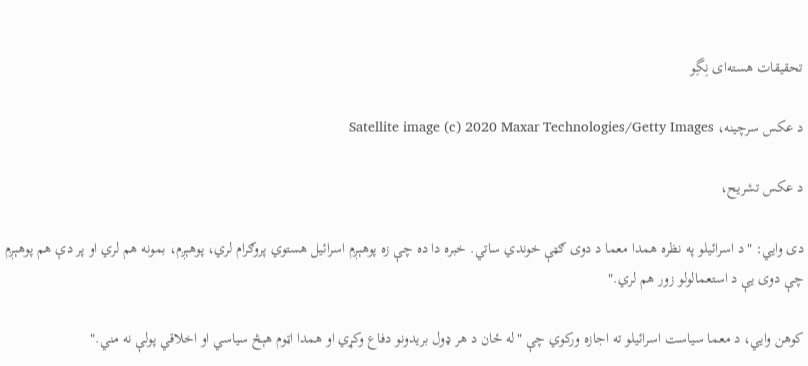تحقیقات هسته‌ای نِگِو

د عکس سرچینه، Satellite image (c) 2020 Maxar Technologies/Getty Images

د عکس تشریح،

دی وايي: "د اسرائیلو په نظره همدا معما د دوی ګټې خوندي ساتي. خبره دا ده چې زه پوهېږم اسرائیل هستوي پروګرام لري، پوهېږم، بمونه هم لري او پر دې هم پوهېږم چې دوی یې د استعمالولو زور هم لري."

کوهن وايي، د معما سیاست اسرائیلو ته اجازه ورکوي چې "له ځان د هر ډول بریدونو دفاع وکړي او همدا اټوم هېڅ سیاسي او اخلاقي پولې نه مني."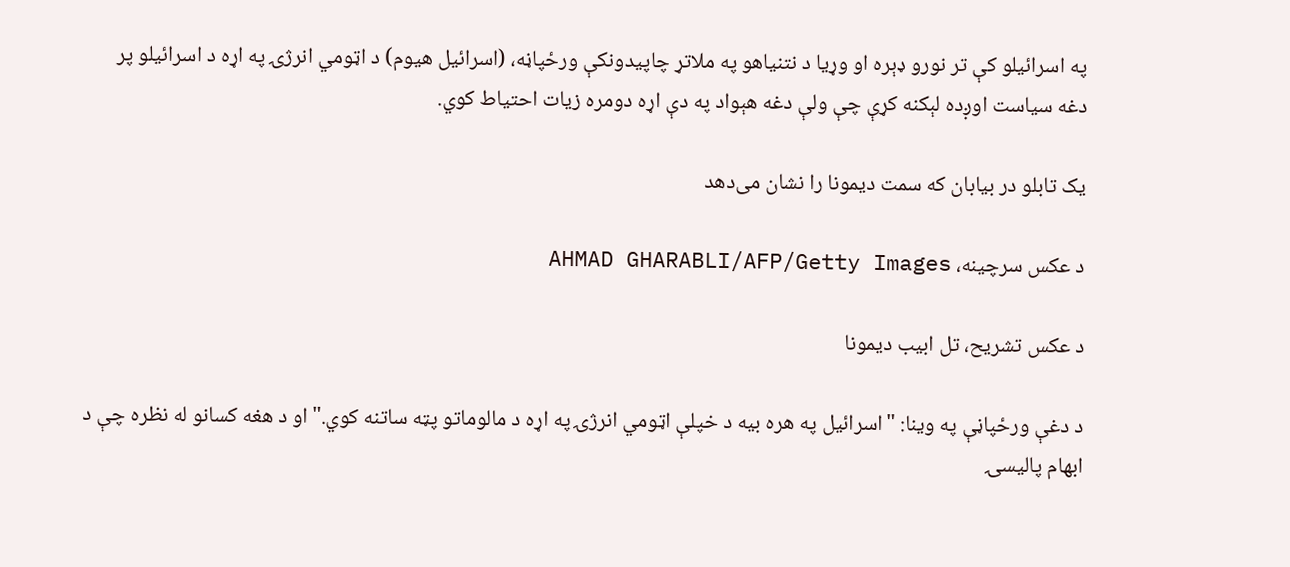په اسرائیلو کې تر نورو ډېره او وړیا د نتنیاهو په ملاتړ چاپیدونکې ورځپاڼه، (اسرائیل هیوم) د اټومي انرژۍ په اړه د اسرائیلو پر دغه سیاست اوږده لېکنه کړې چې ولې دغه هېواد په دې اړه دومره زیات احتیاط کوي.

یک تابلو در بیابان که سمت دیمونا را نشان می‌دهد

د عکس سرچینه، AHMAD GHARABLI/AFP/Getty Images

د عکس تشریح، تل ابیب دیمونا

د دغې ورځپاڼې په وینا: "اسرائیل په هره بیه د خپلې اټومي انرژۍ په اړه د مالوماتو پټه ساتنه کوي." او د هغه کسانو له نظره چې د ابهام پالیسۍ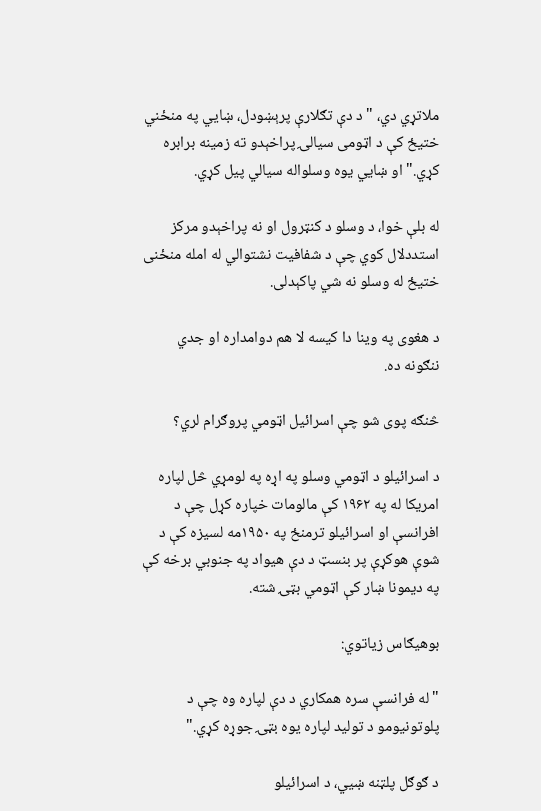ملاتړي دي، "د دې تګلارې پرېښودل، ښايي په منځني ختیځ کې د اټومی سیالۍ پراخېدو ته زمینه برابره کړي." او ښایي یوه وسلواله سیالي پیل کړي.

له بلې خوا، د وسلو د کنټرول او نه پراخېدو مرکز استددلال کوي چې د شفافیت نشتوالي له امله منځنی ختیځ له وسلو نه شي پاکېدلی.

د هغوی په وینا دا کیسه لا هم دوامداره او جدي ننګونه ده.

څنګه پوی شو چې اسرائیل اټومي پروګرام لري؟

د اسرائیلو د اټومي وسلو په اړه په لومړي څل لپاره امریکا له په ۱۹۶۲ کې مالومات خپاره کړل چې د افرانسې او اسرائیلو ترمنځ په ۱۹۵۰مه لسیزه کې د شوې هوکړې پر بنسټ د دې هیواد په جنوبي برخه کې په دیمونا ښار کې اټومي بټۍ شته.

بوهیګاس زیاتوي:

"له فرانسې سره همکاري د دې لپاره وه چې د پلوتونیومو د تولید لپاره یوه بټۍ جوړه کړي."

د ګوګل پلټنه ښیي، د اسرائیلو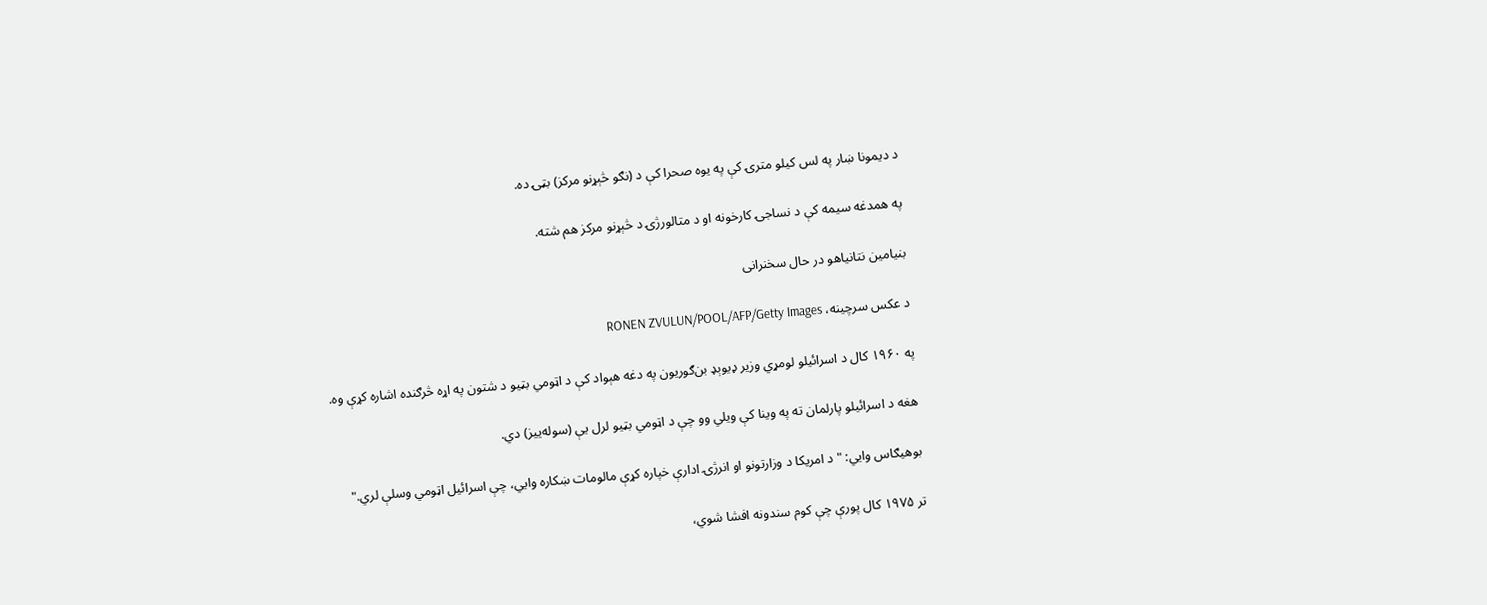د دیمونا ښار په لس کیلو مترۍ کې په یوه صحرا کې د (نګو څېړنو مرکز) بټۍ ده.

په همدغه سیمه کې د نساجۍ کارخونه او د متالورژۍ د څېړنو مرکز هم شته.

بنیامین نتانیاهو در حال سخنرانی

د عکس سرچینه، RONEN ZVULUN/POOL/AFP/Getty Images

په ۱۹۶۰ کال د اسرائیلو لومړي وزیر ډیوېډ بن‌ګوریون په دغه هېواد کې د اټومي بټیو د شتون په اړه څرګنده اشاره کړې وه.

هغه د اسرائیلو پارلمان ته په وینا کې ویلي وو چې د اټومي بټیو لرل یې (سوله‌ییز) دي.

بوهیګاس وايي: "د امریکا د وزارتونو او انرژۍ ادارې خپاره کړې مالومات ښکاره وايي، چې اسرائیل اټومي وسلې لري."

تر ۱۹۷۵ کال پورې چې کوم سندونه افشا شوي،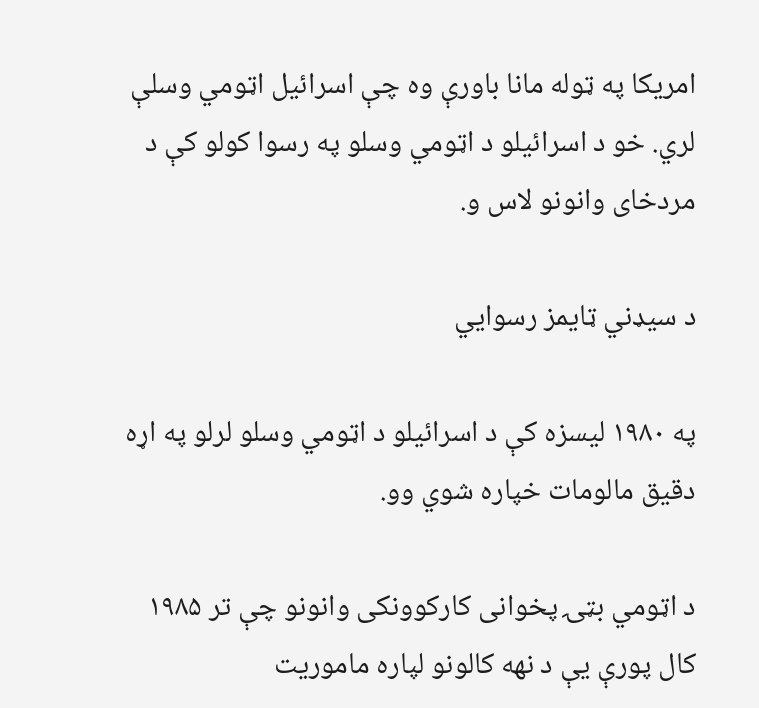امریکا په ټوله مانا باورې وه چې اسرائیل اټومي وسلې لري. خو د اسرائیلو د اټومي وسلو په رسوا کولو کې د مردخای وانونو لاس و.

د سیډني ټایمز رسوايي

په ۱۹۸۰ لیسزه کې د اسرائیلو د اټومي وسلو لرلو په اړه دقیق مالومات خپاره شوي وو.

د اټومي بټۍ پخوانی کارکوونکی وانونو چې تر ۱۹۸۵ کال پورې یې د نهه کالونو لپاره ماموریت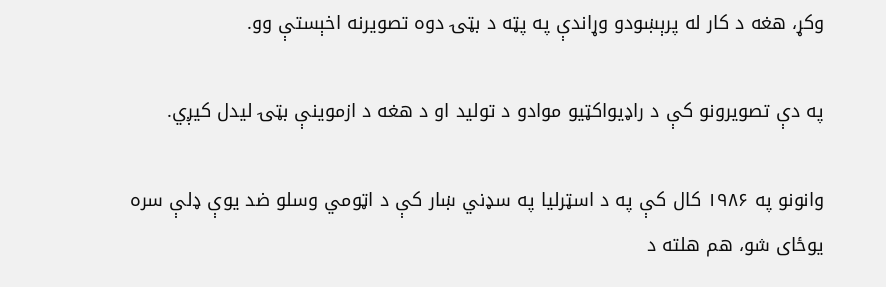وکړ، هغه د کار له پرېښودو وړاندې په پټه د بټۍ دوه تصویرنه اخېستې وو.

په دې تصویرونو کې د راډیواکټیو موادو د تولید او د هغه د ازموینې بټۍ لیدل کیږي.

وانونو په ۱۹۸۶ کال کې په د اسټرلیا په سډني ښار کې د اټومي وسلو ضد یوې ډلې سره یوځای شو، هم هلته د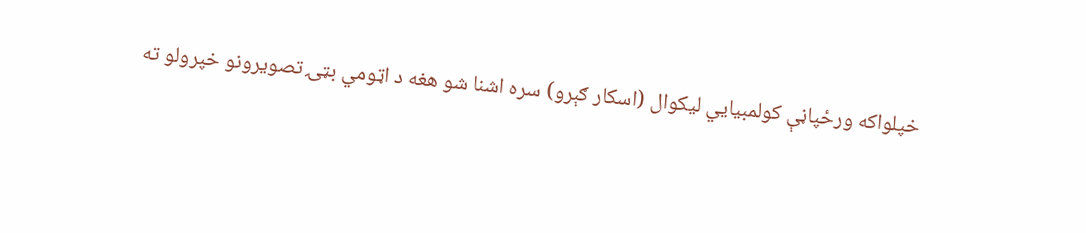خپلواکه ورځپاڼې کولمبیايي لیکوال (اسکار ګېرو) سره اشنا شو هغه د اټومي بټۍ تصویرونو خپرولو ته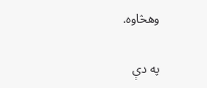وهڅاوه.

په دې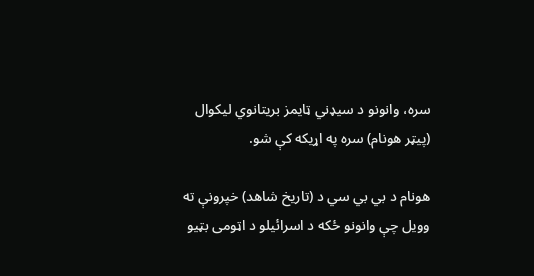سره، وانونو د سیډني ټایمز بریتانوي لیکوال (پیټر هونام) سره په اړیکه کې شو.

هونام د بي بي سي د (تاریخ شاهد) خپرونې ته وویل چې وانونو ځکه د اسرائیلو د اټومی بټیو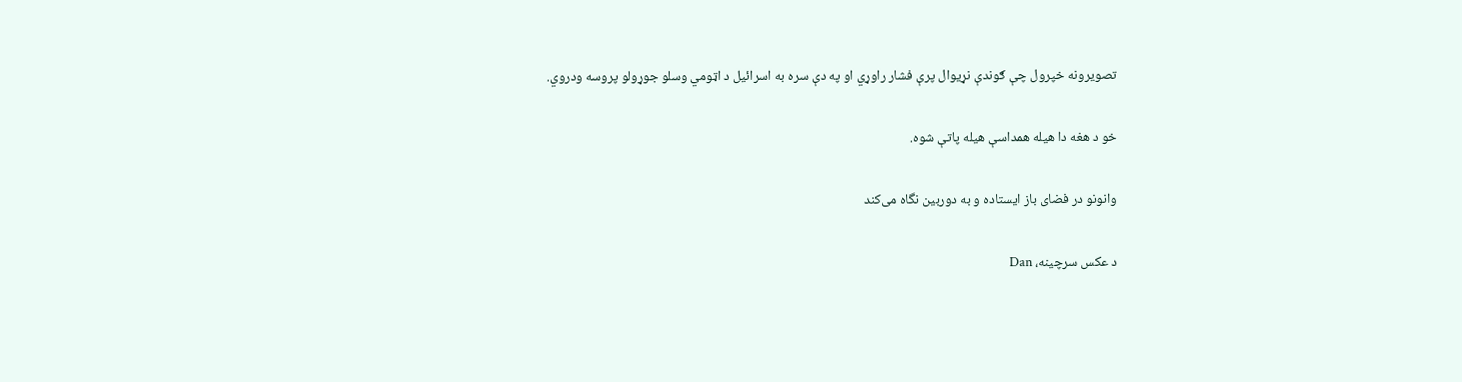تصویرونه خپرول چې ګوندې نړیوال پرې فشار راوړي او په دې سره به اسرائیل د اټومي وسلو جوړولو پروسه ودروي.

خو د هغه دا هیله همداسې هیله پاتې شوه.

وانونو در فضای باز ایستاده و به دوربین نگاه می‌کند

د عکس سرچینه، Dan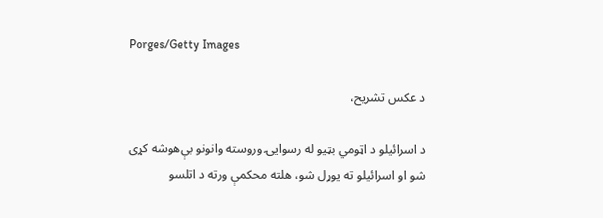Porges/Getty Images

د عکس تشریح،

د اسرائیلو د اټومي بټیو له رسوایۍ وروسته وانونو بې‌هوشه کړی شو او اسرائیلو ته یوړل شو، هلته محکمې ورته د اتلسو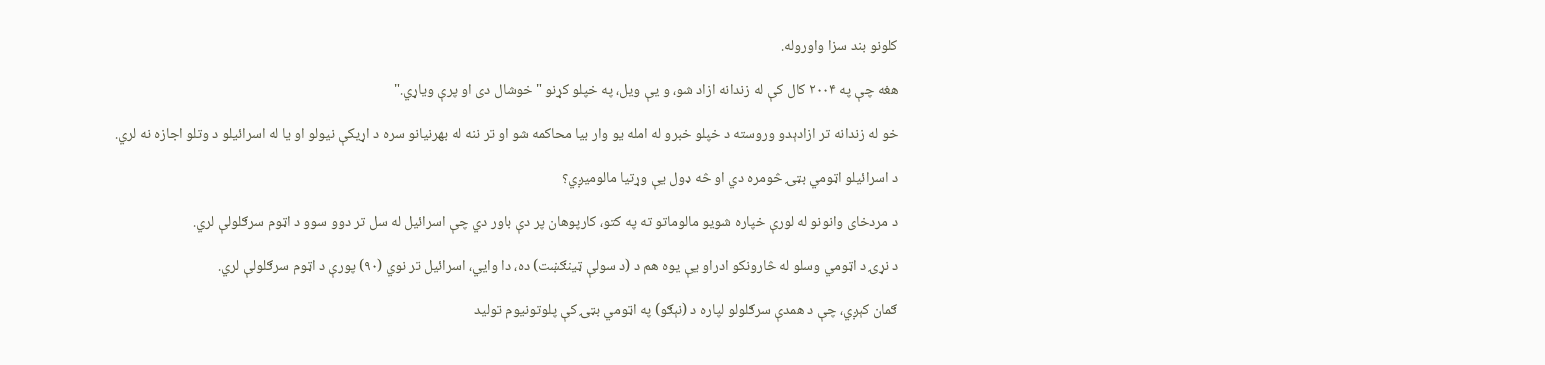کلونو بند سزا واوروله.

هغه چې په ۲۰۰۴ کال کې له زندانه ازاد شو، و یې ویل، په خپلو کړنو "خوشال دی او پرې ویاړي."

خو له زندانه تر ازادېدو وروسته د خپلو خبرو له امله یو وار بیا محاکمه شو او تر ننه له بهرنیانو سره د اړیکې نیولو او یا له اسرائیلو د وتلو اجازه نه لري.

د اسرائیلو اټومي بټۍ څومره دي او څه ډول یې وړتیا مالومیږي؟

د مردخای وانونو له لورې خپاره شویو مالوماتو ته په کتو، کارپوهان پر دې باور دي چې اسرائیل له سل تر دوو سوو د اټوم سرګلولې لري.

د نړۍ د اټومي وسلو له څارونکو ادراو یې یوه هم د (د سولې ټینګښت) ده، دا وايي، اسرائیل تر نوي (۹۰) پورې د اټوم سرګلولې لري.

ګمان کېږي، چې د همدې سرګلولو لپاره د (نېګو) په اټومي بټۍ کې پلوتونیوم تولید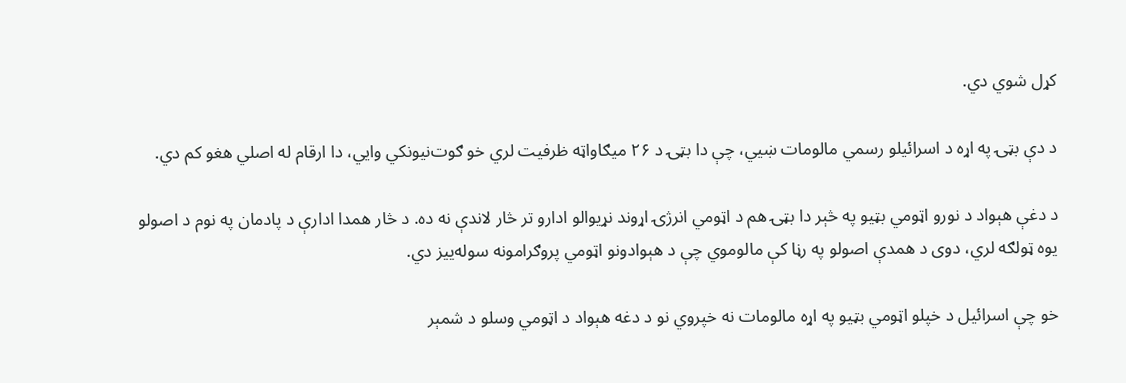کړل شوي دي.

د دې بټۍ په اړه د اسرائیلو رسمي مالومات ښيي، چې دا بټۍ د ۲۶ میګاواټه ظرفیت لري خو ګوت‌نیونکي وايي، دا ارقام له اصلي هغو کم دي.

د دغې هېواد د نورو اټومي بټیو په څېر دا بټۍ هم د اټومي انرژۍ اړوند نړیوالو ادارو تر څار لاندې نه ده. د څار همدا ادارې د پادمان په نوم د اصولو یوه ټولګه لري، دوی د همدې اصولو په رڼا کې مالوموي چې د هېوادونو اټومي پروګرامونه سوله‌ییز دي.

خو چې اسرائیل د خپلو اټومي بټیو په اړه مالومات نه خپروي نو د دغه هېواد د اټومي وسلو د شمېر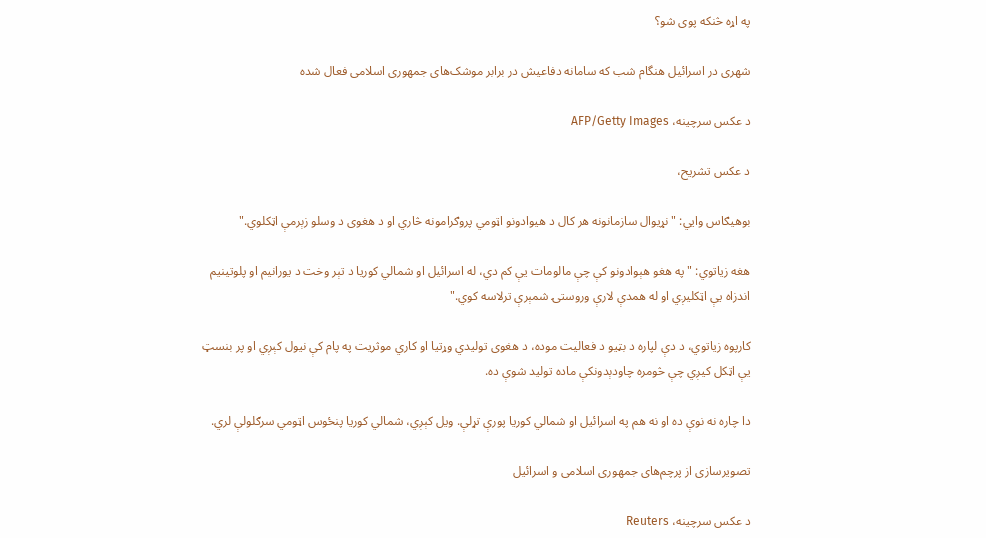په اړه څنکه پوی شو؟

شهری در اسرائیل هنگام شب که سامانه دفاعیش در برابر موشک‌های جمهوری اسلامی فعال شده

د عکس سرچینه، AFP/Getty Images

د عکس تشریح،

بوهیګاس وايي: "نړیوال سازمانونه هر کال د هیوادونو اټومي پروګرامونه څاري او د هغوی د وسلو زېرمې اټکلوي."

هغه زیاتوي: "په هغو هېوادونو کې چې مالومات یې کم دي، له اسرائیل او شمالي کوریا د تېر وخت د یورانیم او پلوتینیم اندزاه یې اټکلیږي او له همدې لارې وروستۍ شمېرې ترلاسه کوي."

کارپوه زیاتوي، د دې لپاره د بټیو د فعالیت موده، د هغوی تولیدي وړتیا او کاري موثریت په پام کې نیول کېږي او پر بنسټ یې اټکل کیږي چې څومره چاودېدونکې ماده تولید شوې ده.

دا چاره نه نوې ده او نه هم په اسرائیل او شمالي کوریا پورې تړلې. ویل کېږي، شمالي کوریا پنځوس اټومي سرګلولې لري.

تصویرسازی از پرچم‌های جمهوری اسلامی و اسرائیل

د عکس سرچینه، Reuters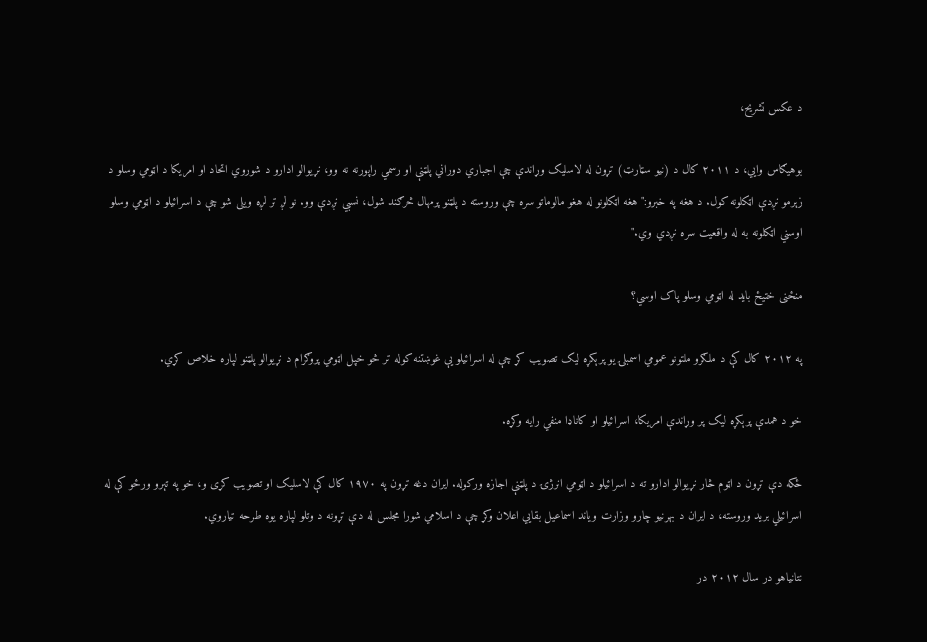د عکس تشریح،

بوهیګاس وايي، د ۲۰۱۱ کال د (نیو سټارټ) تړون له لاسلیک وړاندې چې اجباري دوراني پلټنې او رسمي راپورنه نه وو، نړیوالو ادارو د شوروي اتحاد او امریکا د اټومي وسلو د زېرمو نږدې اټکلونه کول. د هغه په خبرو:"هغه اټکلونو له هغو مالوماتو سره چې وروسته د پلټنو پرمهال څرګند شول، نسبي نږدې وو. نو لږ تر لږه ویلی شو چې د اسرائیلو د اټومي وسلو اوسني اټکلونه به له واقعیت سره نږدي وي."

منځنی ختیځ باید له اټومي وسلو پاک اوسي؟

په ۲۰۱۲ کال کې د ملګرو ملتونو عمومي اسمبلۍ یو پرېکړه لیک تصویب کړ چې له اسرائیلو یې غوښتنه کوله تر څو خپل اټومي پروګرام د نړیوالو پلټنو لپاره خلاص کړي.

خو د همدې پرېکړه لیک پر وړاندې امریکا، اسرائیلو او کاناډا منفي رایه وکړه.

ځکه دې تړون د اټوم څار نړیوالو ادارو ته د اسرائیلو د اټومي انرژۍ د پلټنې اجازه ورکوله. ایران دغه تړون په ۱۹۷۰ کال کې لاسلیک او تصویب کړی و، خو په تېرو ورځو کې له اسرائیلي برید وروسته، د ایران د بهرنیو چارو وزارت ویاند اسماعیل بقايي اعلان وکړ چې د اسلامي شورا مجلس له دې تړونه د وتلو لپاره یوه طرحه تیاروي.

نتانیاهو در سال ۲۰۱۲ در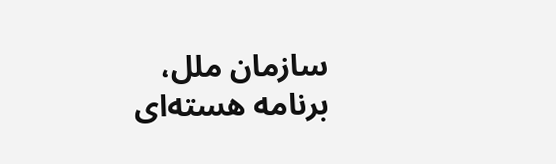سازمان ملل، برنامه هسته‌ای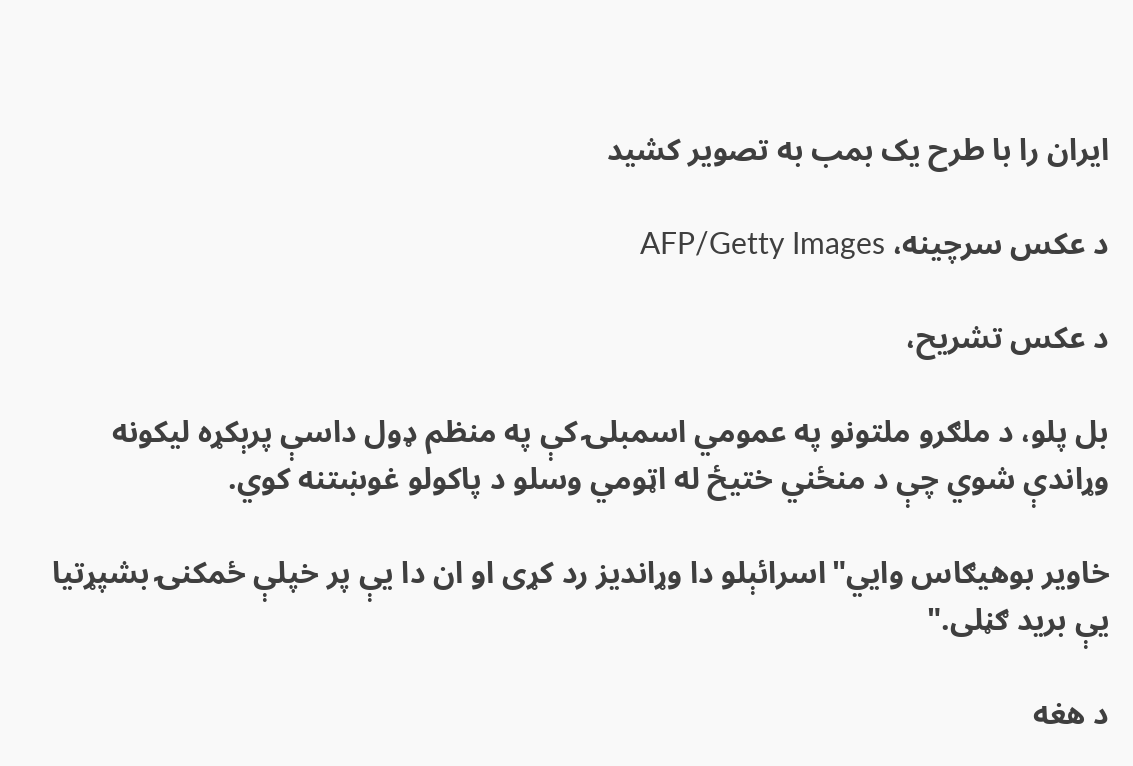ایران را با طرح یک بمب به تصویر کشید

د عکس سرچینه، AFP/Getty Images

د عکس تشریح،

بل پلو، د ملګرو ملتونو په عمومي اسمبلۍ کې په منظم ډول داسې پرېکړه‌ لیکونه وړاندې شوي چې د منځني ختیځ له اټومي وسلو د پاکولو غوښتنه کوي.

خاویر بوهیګاس وايي"اسرائېلو دا وړاندیز رد کړی او ان دا یې پر خپلې ځمکنۍ بشپړتیا یې برید ګڼلی."

د هغه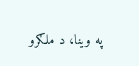په وینا، د ملګرو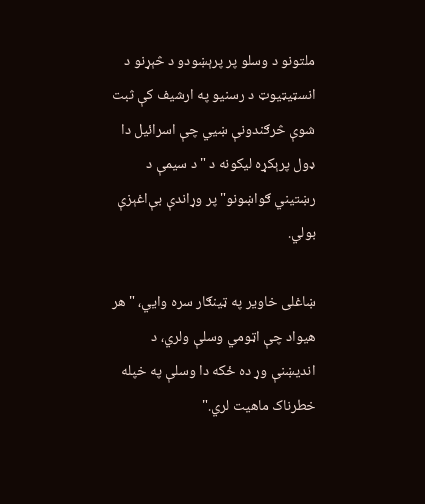ملتونو د وسلو پر پرېښودو د څېړنو د انسټیټیوټ د رسنیو په ارشیف کې ثبت شوې څرګندونې ښيي چې اسرائیل دا ډول پرېکړه‌ لیکونه د "د سیمې د رښتیني ګواښونو" پر وړاندې بې‌اغېزې بولي.

ښاغلی خاویر په ټینګار سره وايي، "هر هیواد چې اټومي وسلې ولري، د اندیښنې وړ ده ځکه دا وسلې په خپله خطرناک ماهیت لري."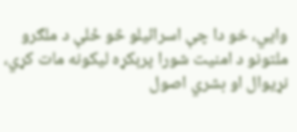وايي، خو دا چې اسرائیلو څو ځلې د ملګرو ملتونو د امنیت شورا پرېکړه ‌لیکونه مات کړي، نړیوال او بشري اصول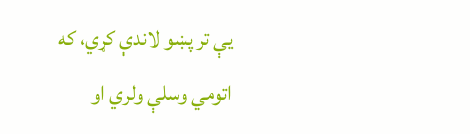یې تر پښو لاندې کړي، که اتومي وسلې ولري او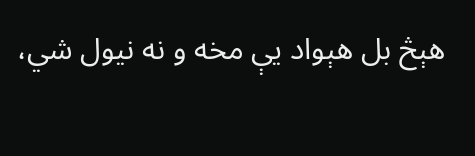هېڅ بل هېواد یې مخه و نه نیول شي،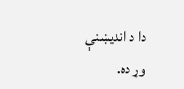دا د انديښنې وړ ده.